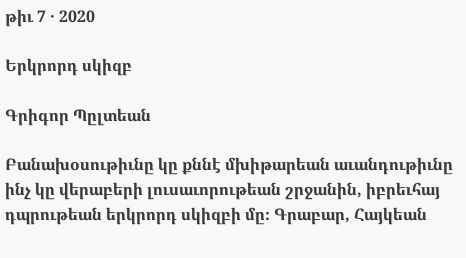թիւ 7 · 2020

Երկրորդ սկիզբ

Գրիգոր Պըլտեան

Բանախօսութիւնը կը քննէ մխիթարեան աւանդութիւնը ինչ կը վերաբերի լուսաւորութեան շրջանին, իբրեւհայ դպրութեան երկրորդ սկիզբի մը։ Գրաբար, Հայկեան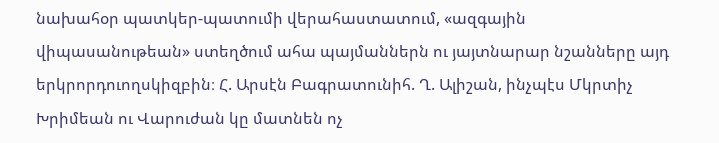նախահօր պատկեր-պատումի վերահաստատում, «ազգային վիպասանութեան» ստեղծում ահա պայմաններն ու յայտնարար նշանները այդ երկրորդուողսկիզբին։ Հ. Արսէն Բագրատունիհ. Ղ. Ալիշան, ինչպէս Մկրտիչ Խրիմեան ու Վարուժան կը մատնեն ոչ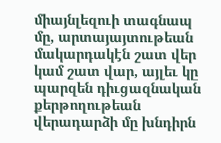միայնլեզուի տագնապ մը, արտայայտութեան մակարդակէն շատ վեր կամ շատ վար, այլեւ կը պարզեն դիւցազնական քերթողութեան վերադարձի մը խնդիրն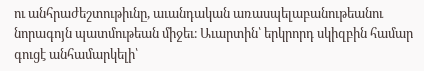ու անհրաժեշտութիւնը, աւանդական առասպելաբանութեանու նորագոյն պատմութեան միջեւ։ Աւարտին՝ երկրորդ սկիզբին համար գուցէ անհամարկելի՝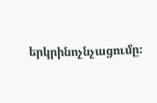երկրինոչնչացումը։